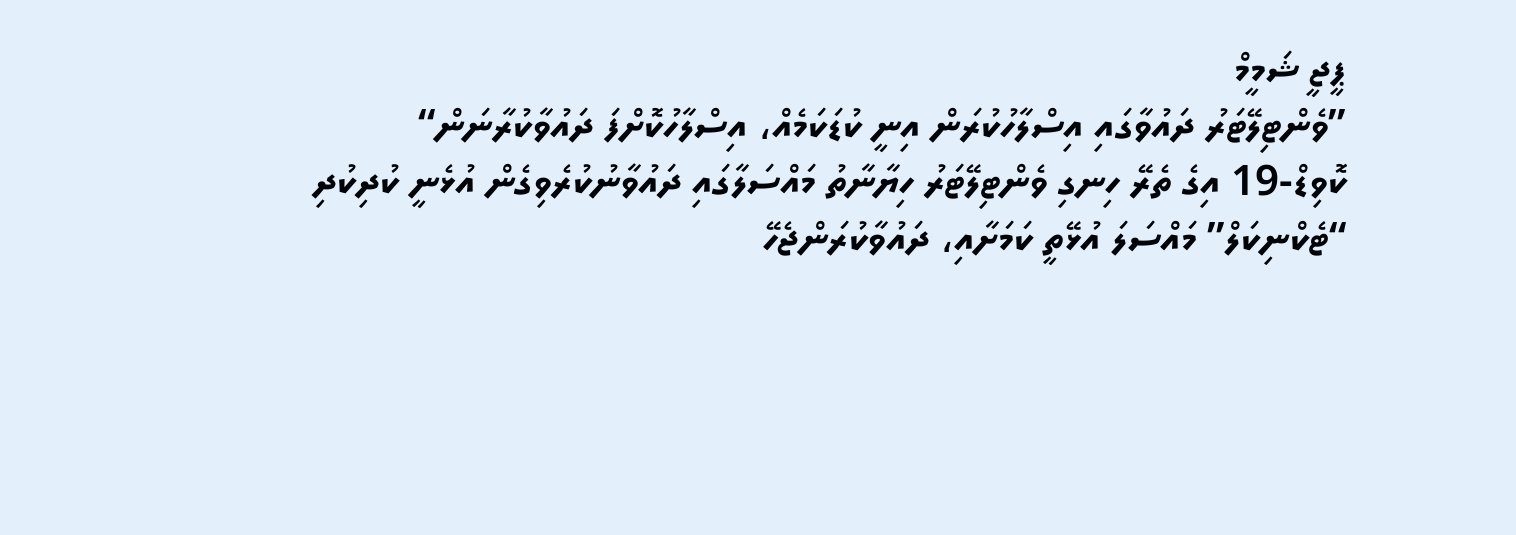ޕީޖީ ޝަމީމް
”ވެންޓިލޭޓަރު ދައުވާގައި އިސްލާހުކުރަން އިނީ ކުޑަކަމެއް، އިސްލާހުކޮށްފަ ދައުވާކުރާނަން“
ކޮވިޑް-19 އިގެ ތެރޭ ހިނގި ވެންޓިލޭޓަރު ހިޔާނާތު މައްސަލާގައި ދައުވާނުކުރެވިގެން އުޅެނީ ކުދިކުދި “ޓެކްނިކަލް” މައްސަލަ އުޅޭތީ ކަމަށާއި، ދައުވާކުރަންޖެހޭ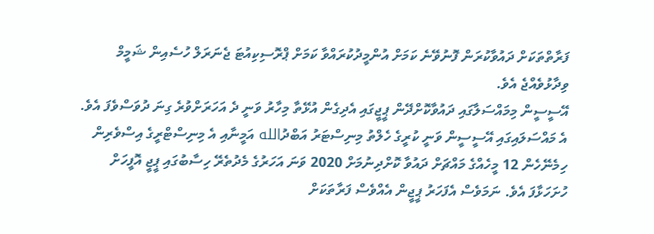ފަރާތްތަކަށް ދައުވާކުރަން ފޮނުވޭނެ ކަމަށް އުންމީދުކުރައްވާ ކަމަށް ޕްރޮސިކިއުޓަ ޖެނަރަލް ހުސެއިން ޝަމީމް ވިދާޅުވެއްޖެ އެވެ.
އޭސީސީން މިމައްސަލާގައި ދައުވާކޮށްދޭން ޕީޖީގައި އެދިގެން އުޅޭތާ މިހާރު ވަނީ ދެ އަހަރަށްވުރެ ގިނަ ދުވަސްވެފަ އެވެ.
އެ މައްސަލައިގައި އޭސީސީން ވަނީ ކުރީގެ ހެލްތު މިނިސްޓަރު އަބްދުالله އަމީނާއި އެ މިނިސްޓްރީގެ އިސްވެރިން ހިމެނޭހެން 12 މީހެއްގެ މައްޗަށް ދައުވާ ކޮށްދިނުމަށް 2020 ވަނަ އަހަރުގެ މެދުތެރޭ ހިސާބުގައި ޕީޖީ އޮފީހަށް ހުށަހަޅާފަ އެވެ. ނަމަވެސް އެފަހަރު ޕީޖީން އެއްވެސް ފަރާތަކަށް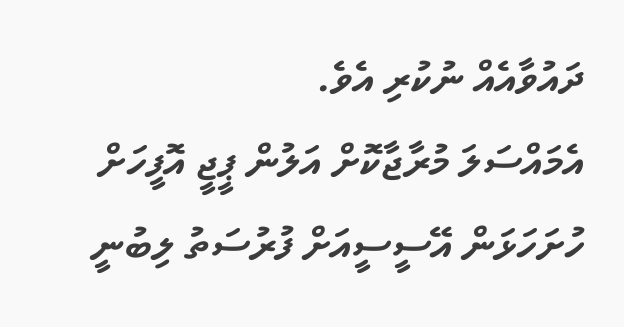ދައުވާއެއް ނުކުރި އެވެ.
އެމައްސަލަ މުރާޖާކޮށް އަލުން ޕީޖީ އޮފީހަށް ހުށަހަޅަން އޭސީސީއަށް ފުރުސަތު ލިބުނީ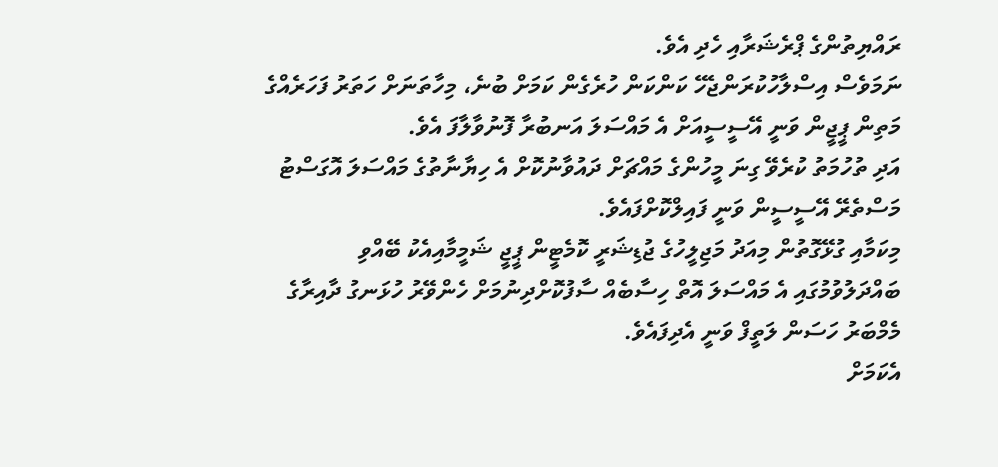ރައްޔިތުންގެ ޕްރެޝަރާއި ހެދި އެވެ.
ނަމަވެސް އިސްލާހުކުރަންޖެހޭ ކަންކަން ހުރެގެން ކަމަށް ބުނެ، މިހާތަނަށް ހަތަރު ފަހަރެއްގެ މަތިން ޕީޖީން ވަނީ އޭސީސީއަށް އެ މައްސަލަ އަނބުރާ ފޮނުވާލާފަ އެވެ.
އަދި ތުހުމަތު ކުރެވޭ ގިނަ މީހުންގެ މައްޗަށް ދައުވާނުކޮށް އެ ހިޔާނާތުގެ މައްސަލަ އޮގަސްޓު މަސްތެރޭ އޭސީސީން ވަނީ ފައިލްކޮށްފައެވެ.
މިކަމާއި ގުޅޭގޮތުން މިއަދު މަޖިލީހުގެ ޖުޑިޝަރީ ކޮމެޓީން ޕީޖީ ޝަމީމާއިއެކު ބޭއްވި ބައްދަލުވުމުގައި އެ މައްސަލަ އޮތް ހިސާބެއް ސާފުކޮށްދިނުމަށް ހެންވޭރު ހުޅަނގު ދާއިރާގެ މެމްބަރު ހަސަން ލަތީފް ވަނީ އެދިފައެވެ.
އެކަމަށް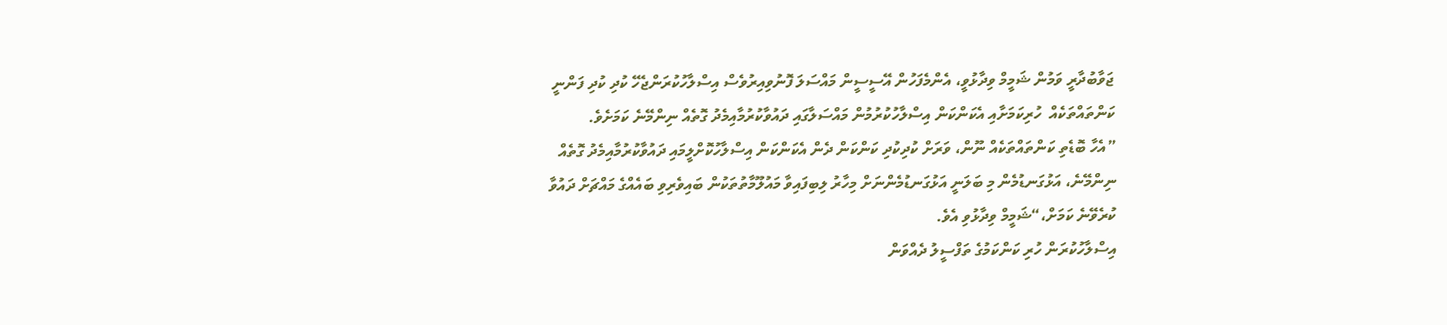ޖަވާބުދާރީ ވަމުން ޝަމީމް ވިދާޅުވީ، އެންމެފަހުން އޭސީސީން މައްސަލަ ފޮނުވިއިރުވެސް އިސްލާހުކުރަންޖެހޭ ކުދި ކުދި ފަންނީ ކަންތައްތަކެއް  ހުރިކަމަށާއި އެކަންކަން އިސްލާހުކުރުމުން މައްސަލާގައި ދައުވާކުރުމާއިމެދު ގޮތެއް ނިންމޭނެ ކަމަށެވެ.
”އެހާ ބޮޑެތި ކަންތައްތަކެއް ނޫން، ވަރަށް ކުދިކުދި ކަންކަން ދެން އެކަންކަން އިސްލާހުކޮށްލީމައި ދައުވާކުރުމާއިމެދު ގޮތެއް ނިންމޭނެ، އަޅުގަނޑުމެން މި ބަލަނީ އަޅުގަނޑުމެންނަށް މިހާރު ލިބިފައިވާ މައުލޫމާތުތަކުން ބައިވެރިވި ބައެއްގެ މައްޗަށް ދައުވާ ކުރެވޭނެ ކަމަށް،“ޝަމީމް ވިދާޅުވި އެވެ.
އިސްލާހުކުރަން ހުރި ކަންކަމުގެ ތަފްސީލު ދެއްވަން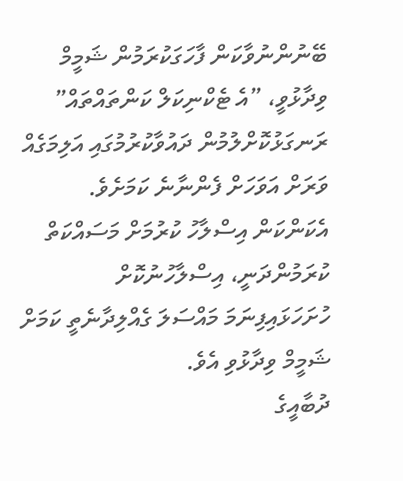ބޭނުންނުވާކަން ފާހަގަކުރަމުން ޝަމީމް ވިދާޅުވީ، ”އެ ޓެކްނިކަލް ކަންތައްތައް” ރަނގަޅުކޮށްލުމުން ދައުވާކުރުމުގައި އަލިމަގެއް ވަރަށް އަވަހަށް ފެންނާނެ ކަމަށެވެ.
އެކަންކަން އިސްލާހު ކުރުމަށް މަސައްކަތް ކުރަމުންދަނީ، އިސްލާހުނުކޮށް ހުށަހަޅައިފިނަމަ މައްސަލަ ގެއްލިދާނެތީ ކަމަށް ޝަމީމް ވިދާޅުވި އެވެ.
ދުބާއީގެ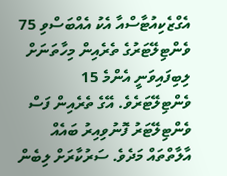އެގްޒެކިއުޓާސްއާ އެކު އެއްބަސްވި 75 ވެންޓިލޭޓަރުގެ ތެރެއިން މިހާތަނަށް ލިބިފައިވަނީ އެންމެ 15 ވެންޓިލޭޓަރެވެ. އޭގެ ތެރެއިން ފަސް ވެންޓިލޭޓަރު ފޮނުވިއިރު ބައެއް އާލާތްތައް މަދެވެ. ސަރުކާރަށް ލިބެން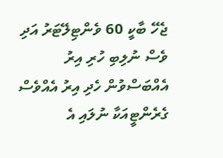ޖެހޭ ބާކީ 60 ވެންޓިލޭޓަރު އަދި ވެސް ނުލިބި ހުރި އިރު އެއްބަސްވުން ހެދި އިރު އެއްވެސް ގެރެންޓީއަކާ ނުލައި އެ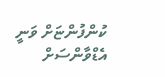ކުންފުންޏަށް ވަނީ އެޑްވާންސަށް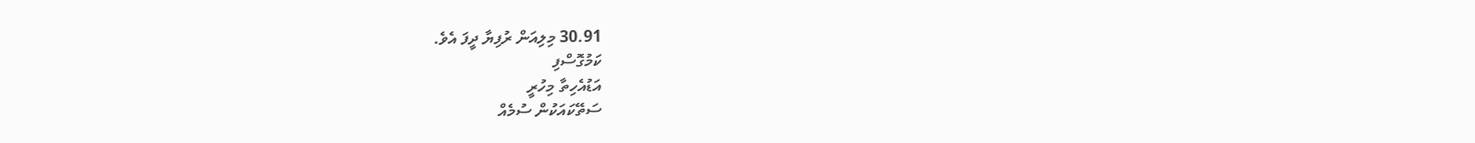30.91 މިލިއަން ރުފިޔާ ދީފަ އެވެ.
ކަމުގޮސްފި
އަޑުއެހިތާ މިހުރީ
ސަތޭކައަކުން ސުމެއް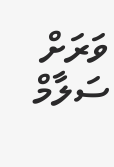ވަރަށް ސަލާމް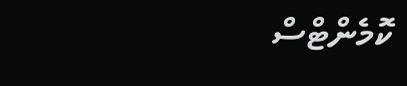ކޮމެންޓްސް